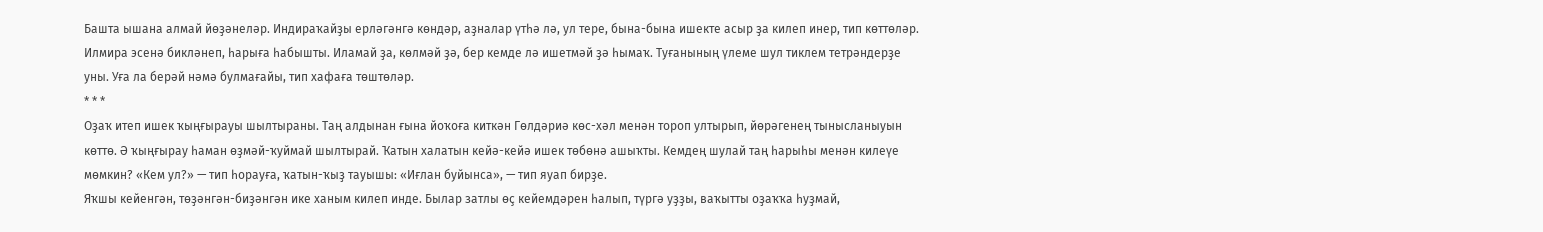Башта ышана алмай йөҙәнеләр. Индираҡайҙы ерләгәнгә көндәр, аҙналар үтһә лә, ул тере, бына-бына ишекте асыр ҙа килеп инер, тип көттөләр. Илмира эсенә бикләнеп, һарыға һабышты. Иламай ҙа, көлмәй ҙә, бер кемде лә ишетмәй ҙә һымаҡ. Туғанының үлеме шул тиклем тетрәндерҙе уны. Уға ла берәй нәмә булмағайы, тип хафаға төштөләр.
* * *
Оҙаҡ итеп ишек ҡыңғырауы шылтыраны. Таң алдынан ғына йоҡоға киткән Гөлдәриә көс-хәл менән тороп ултырып, йөрәгенең тынысланыуын көттө. Ә ҡыңғырау һаман өҙмәй-ҡуймай шылтырай. Ҡатын халатын кейә-кейә ишек төбөнә ашыҡты. Кемдең шулай таң һарыһы менән килеүе мөмкин? «Кем ул?» — тип һорауға, ҡатын-ҡыҙ тауышы: «Иғлан буйынса», — тип яуап бирҙе.
Яҡшы кейенгән, төҙәнгән-биҙәнгән ике ханым килеп инде. Былар затлы өҫ кейемдәрен һалып, түргә уҙҙы, ваҡытты оҙаҡҡа һуҙмай,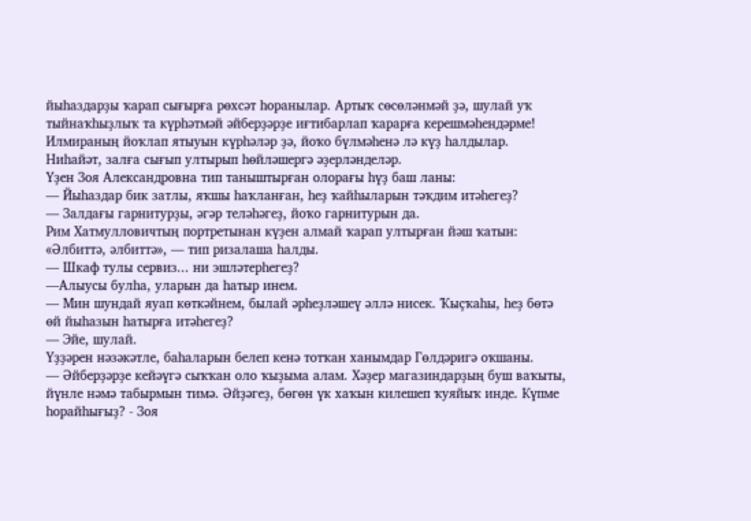йыһаздарҙы ҡарап сығырға рөхсәт һоранылар. Артыҡ сөсөләнмәй ҙә, шулай уҡ тыйнаҡһыҙлыҡ та күрһәтмәй әйберҙәрҙе иғтибарлап ҡарарға керешмәһендәрме! Илмираның йоҡлап ятыуын күрһәләр ҙә, йоҡо бүлмәһенә лә күҙ һалдылар.
Ниһайәт, залға сығып ултырып һөйләшергә әҙерләнделәр.
Үҙен Зоя Александровна тип таныштырған олорағы һүҙ баш ланы:
— Йыһаздар бик затлы, яҡшы һаҡланған, һеҙ ҡайһыларын тәҡдим итәһегеҙ?
— Залдағы гарнитурҙы, әгәр теләһәгеҙ, йоҡо гарнитурын да.
Рим Хатмулловичтың портретынан күҙен алмай ҡарап ултырған йәш ҡатын: «Әлбиттә, әлбиттә», — тип ризалаша һалды.
— Шкаф тулы сервиз... ни эшләтерһегеҙ?
—Алыусы булһа, уларын да һатыр инем.
— Мин шундай яуап көткәйнем, былай әрһеҙләшеү әллә нисек. Ҡыҫҡаһы, һеҙ бөтә өй йыһазын һатырға итәһегеҙ?
— Эйе, шулай.
Үҙҙәрен нәзәкәтле, баһаларын белеп кенә тотҡан ханымдар Гөлдәригә оҡшаны.
— Әйберҙәрҙе кейәүгә сыҡҡан оло ҡыҙыма алам. Хәҙер магазиндарҙың буш ваҡыты, йүнле нәмә табырмын тимә. Әйҙәгеҙ, бөгөн үк хаҡын килешеп ҡуяйыҡ инде. Күпме һорайһығыҙ? - Зоя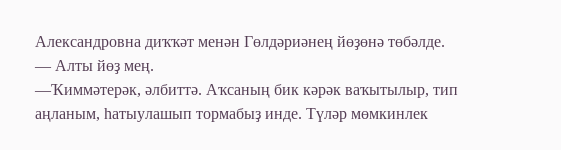Александровна диҡҡәт менән Гөлдәриәнең йөҙөнә төбәлде.
— Алты йөҙ мең.
—Ҡиммәтерәк, әлбиттә. Аҡсаның бик кәрәк ваҡытылыр, тип аңланым, һатыулашып тормабыҙ инде. Түләр мөмкинлек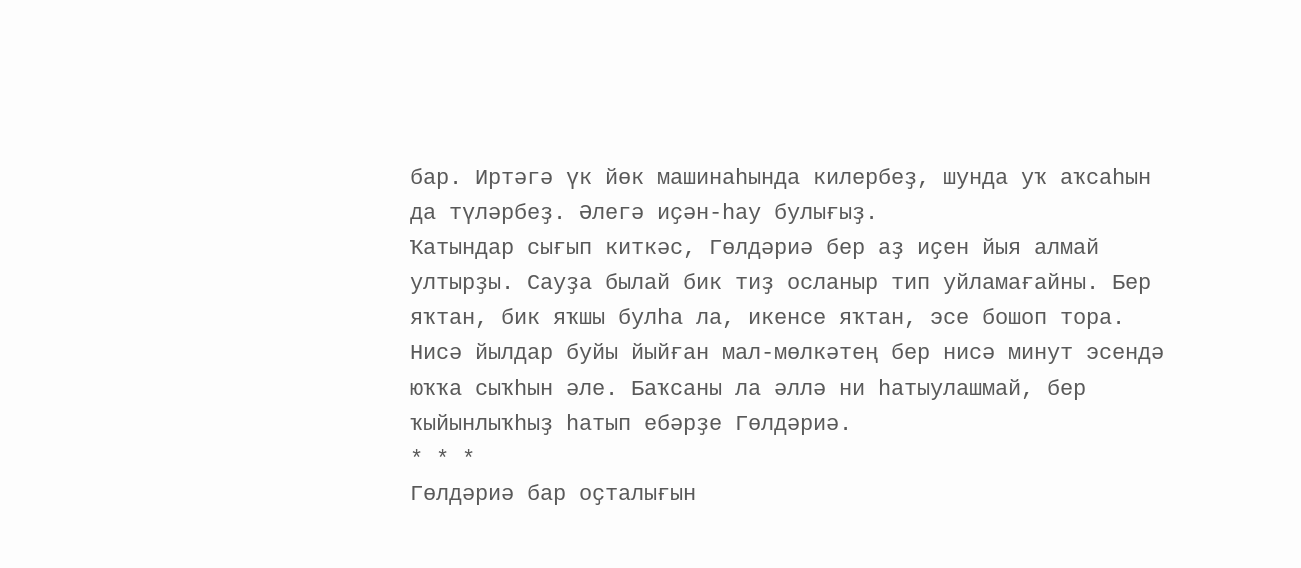бар. Иртәгә үк йөк машинаһында килербеҙ, шунда уҡ аҡсаһын да түләрбеҙ. Әлегә иҫән-һау булығыҙ.
Ҡатындар сығып киткәс, Гөлдәриә бер аҙ иҫен йыя алмай ултырҙы. Сауҙа былай бик тиҙ осланыр тип уйламағайны. Бер яҡтан, бик яҡшы булһа ла, икенсе яҡтан, эсе бошоп тора. Нисә йылдар буйы йыйған мал-мөлкәтең бер нисә минут эсендә юҡҡа сыҡһын әле. Баҡсаны ла әллә ни һатыулашмай, бер ҡыйынлыҡһыҙ һатып ебәрҙе Гөлдәриә.
* * *
Гөлдәриә бар оҫталығын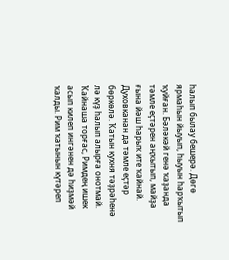һалып былау бешерә. Дөгө ярмаһын йыуып, һыуын һарҡытып ҡуйған. Бәләкәй генә ҡаҙанда тәмле еҫтәрен аңҡытып, майҙа ғына йәш һарыҡ ите ҡайнай. Духовканан да тәмле еҫтәр бөркөлә. Ҡатын кухня тәҙрәһенә лә күҙ һалып алырға онотмай. Ҡайнаша торғас, Римдең ишек асып килеп ингәнен дә һиҙмәй ҡалды. Рим ҡатынын күтәреп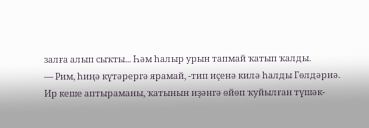залға алып сыҡты... Һәм һалыр урын тапмай ҡатып ҡалды.
— Рим, һиңә күтәрергә ярамай, -тип иҫенә килә һалды Гөлдәриә.
Ир кеше аптыраманы, ҡатынын иҙәнгә өйөп ҡуйылған түшәк-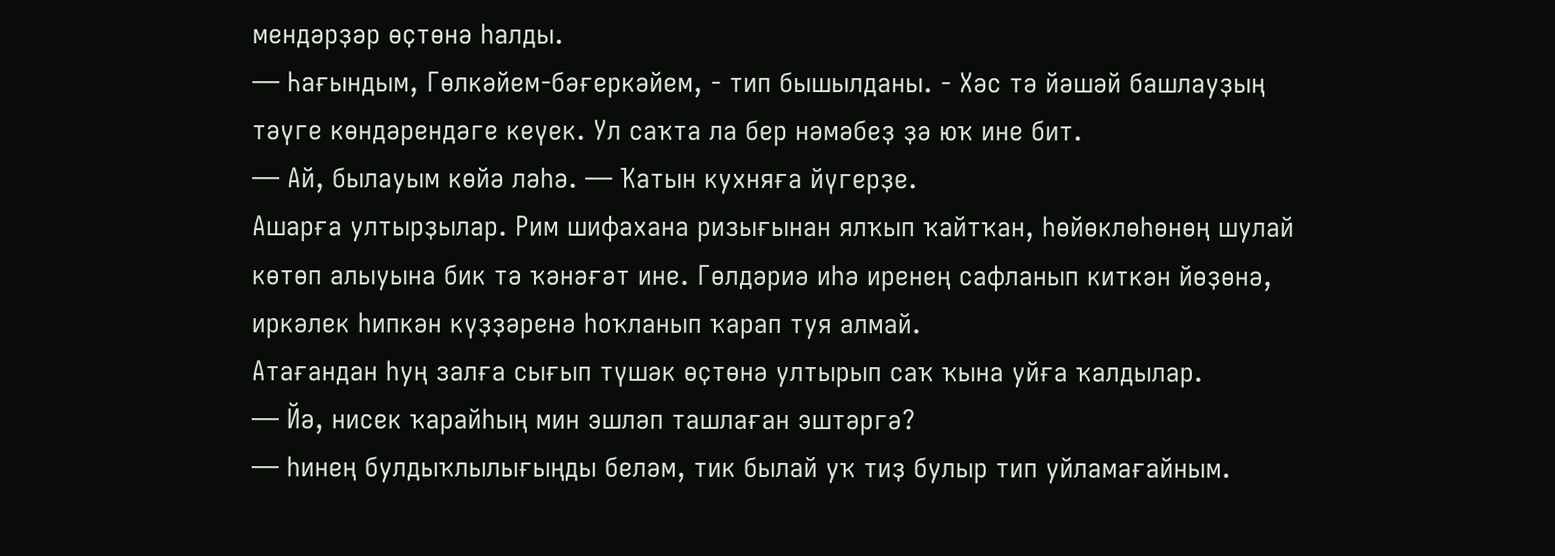мендәрҙәр өҫтөнә һалды.
— Һағындым, Гөлкәйем-бәғеркәйем, - тип бышылданы. - Хәс тә йәшәй башлауҙың тәүге көндәрендәге кеүек. Ул саҡта ла бер нәмәбеҙ ҙә юҡ ине бит.
— Ай, былауым көйә ләһә. — Ҡатын кухняға йүгерҙе.
Ашарға ултырҙылар. Рим шифахана ризығынан ялҡып ҡайтҡан, һөйөклөһөнөң шулай көтөп алыуына бик тә ҡәнәғәт ине. Гөлдәриә иһә иренең сафланып киткән йөҙөнә, иркәлек һипкән күҙҙәренә һоҡланып ҡарап туя алмай.
Атағандан һуң залға сығып түшәк өҫтөнә ултырып саҡ ҡына уйға ҡалдылар.
— Йә, нисек ҡарайһың мин эшләп ташлаған эштәргә?
— һинең булдыҡлылығыңды беләм, тик былай уҡ тиҙ булыр тип уйламағайным.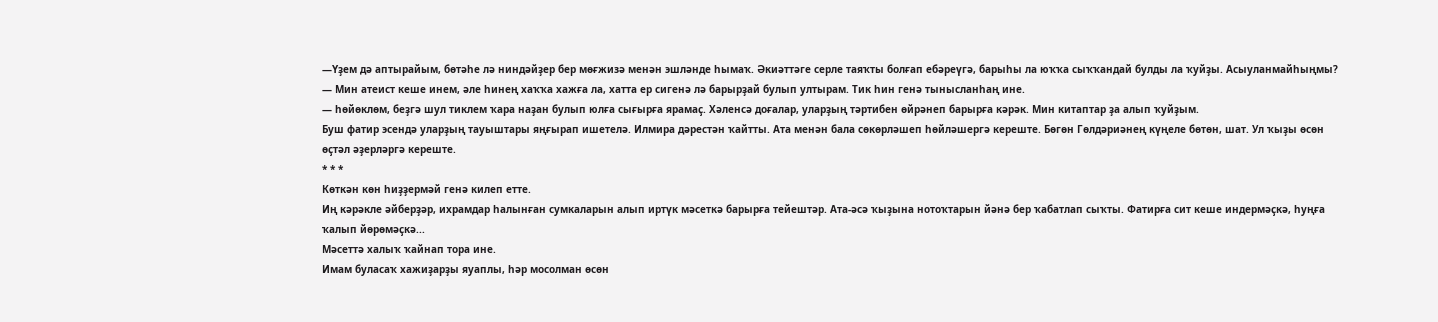—Үҙем дә аптырайым, бөтәһе лә ниндәйҙер бер мөғжизә менән эшләнде һымаҡ. Әкиәттәге серле таяҡты болғап ебәреүгә, барыһы ла юҡҡа сыҡҡандай булды ла ҡуйҙы. Асыуланмайһыңмы?
— Мин атеист кеше инем, әле һинең хаҡҡа хажға ла, хатта ер сигенә лә барырҙай булып ултырам. Тик һин генә тынысланһаң ине.
— һөйөклөм, беҙгә шул тиклем ҡара наҙан булып юлға сығырға ярамаҫ. Хәленсә доғалар, уларҙың тәртибен өйрәнеп барырға кәрәк. Мин китаптар ҙа алып ҡуйҙым.
Буш фатир эсендә уларҙың тауыштары яңғырап ишетелә. Илмира дәрестән ҡайтты. Ата менән бала сөкөрләшеп һөйләшергә кереште. Бөгөн Гөлдәриәнең күңеле бөтөн, шат. Ул ҡыҙы өсөн өҫтәл әҙерләргә кереште.
* * *
Көткән көн һиҙҙермәй генә килеп етте.
Иң кәрәкле әйберҙәр, ихрамдар һалынған сумкаларын алып иртүк мәсеткә барырға тейештәр. Ата-әсә ҡыҙына нотоҡтарын йәнә бер ҡабатлап сыҡты. Фатирға сит кеше индермәҫкә, һуңға ҡалып йөрөмәҫкә...
Мәсеттә халыҡ ҡайнап тора ине.
Имам буласаҡ хажиҙарҙы яуаплы, һәр мосолман өсөн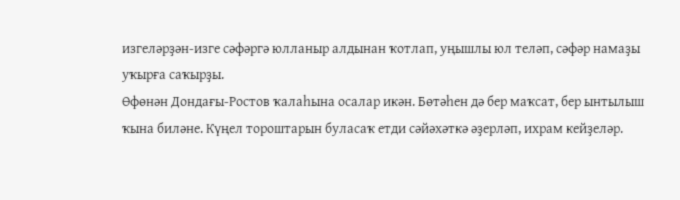изгеләрҙән-изге сәфәргә юлланыр алдынан ҡотлап, уңышлы юл теләп, сәфәр намаҙы уҡырға саҡырҙы.
Өфөнән Дондағы-Ростов ҡалаһына осалар икән. Бөтәһен дә бер маҡсат, бер ынтылыш ҡына биләне. Күңел тороштарын буласаҡ етди сәйәхәткә әҙерләп, ихрам кейҙеләр.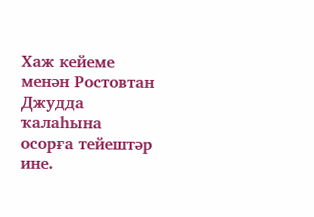Хаж кейеме менән Ростовтан Джудда ҡалаһына осорға тейештәр ине.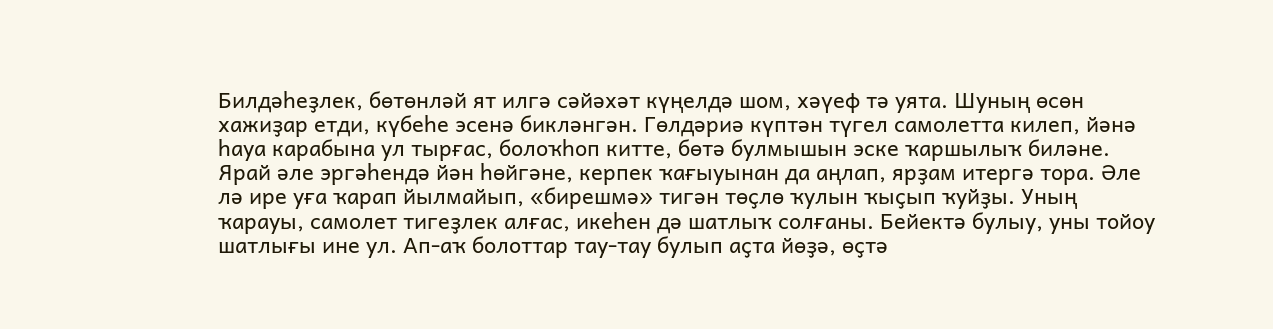Билдәһеҙлек, бөтөнләй ят илгә сәйәхәт күңелдә шом, хәүеф тә уята. Шуның өсөн хажиҙар етди, күбеһе эсенә бикләнгән. Гөлдәриә күптән түгел самолетта килеп, йәнә һауа карабына ул тырғас, болоҡһоп китте, бөтә булмышын эске ҡаршылыҡ биләне. Ярай әле эргәһендә йән һөйгәне, керпек ҡағыуынан да аңлап, ярҙам итергә тора. Әле лә ире уға ҡарап йылмайып, «бирешмә» тигән төҫлө ҡулын ҡыҫып ҡуйҙы. Уның ҡарауы, самолет тигеҙлек алғас, икеһен дә шатлыҡ солғаны. Бейектә булыу, уны тойоу шатлығы ине ул. Ап-аҡ болоттар тау-тау булып аҫта йөҙә, өҫтә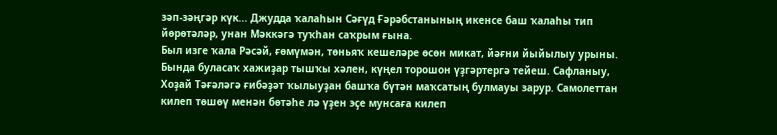зәп-зәңгәр күк... Джудда ҡалаһын Сәғүд Ғәрәбстанының икенсе баш ҡалаһы тип йөрөтәләр, унан Мәккәгә туҡһан саҡрым ғына.
Был изге ҡала Рәсәй, ғөмүмән, төньяҡ кешеләре өсөн микат, йәғни йыйылыу урыны. Бында буласаҡ хажиҙар тышҡы хәлен, күңел торошон үҙгәртергә тейеш. Сафланыу, Хоҙай Тәғәләгә ғибәҙәт ҡылыуҙан башҡа бүтән маҡсатың булмауы зарур. Самолеттан килеп төшөү менән бөтәһе лә үҙен эҫе мунсаға килеп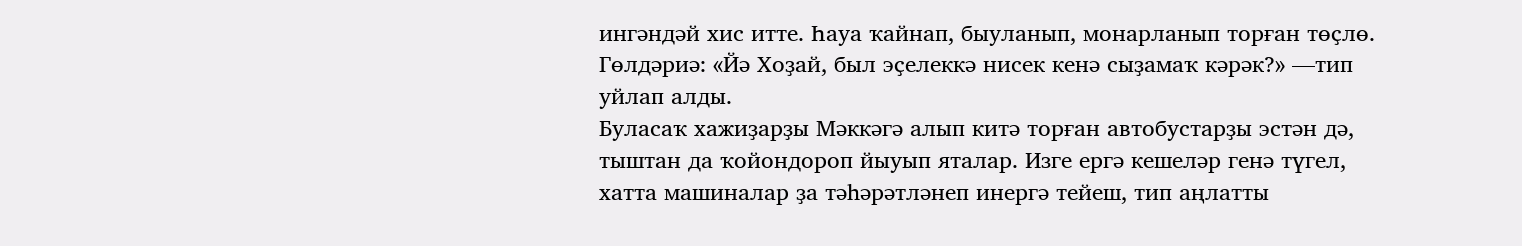ингәндәй хис итте. Һауа ҡайнап, быуланып, монарланып торған төҫлө.
Гөлдәриә: «Йә Хоҙай, был эҫелеккә нисек кенә сыҙамаҡ кәрәк?» —тип уйлап алды.
Буласаҡ хажиҙарҙы Мәккәгә алып китә торған автобустарҙы эстән дә, тыштан да ҡойондороп йыуып яталар. Изге ергә кешеләр генә түгел, хатта машиналар ҙа тәһәрәтләнеп инергә тейеш, тип аңлатты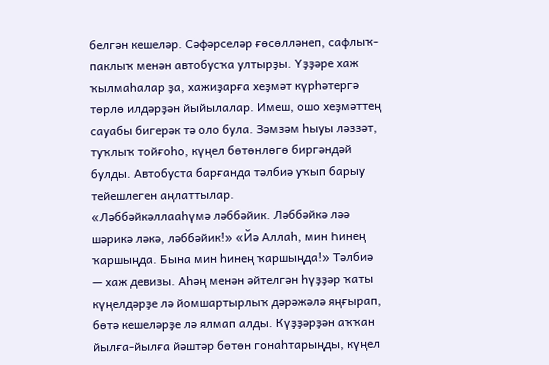белгән кешеләр. Сәфәрселәр ғөсөлләнеп, сафлыҡ-паклыҡ менән автобусҡа ултырҙы. Үҙҙәре хаж ҡылмаһалар ҙа, хажиҙарға хеҙмәт күрһәтергә төрлө илдәрҙән йыйылалар. Имеш, ошо хеҙмәттең сауабы бигерәк тә оло була. Зәмзәм һыуы ләззәт, туҡлыҡ тойғоһо, күңел бөтөнлөгө биргәндәй булды. Автобуста барғанда тәлбиә уҡып барыу тейешлеген аңлаттылар.
«Ләббәйкәллааһүмә ләббәйик. Ләббәйкә ләә шәрикә ләкә, ләббәйик!» «Йә Аллаһ, мин Һинең ҡаршыңда. Бына мин һинең ҡаршыңда!» Тәлбиә — хаж девизы. Аһәң менән әйтелгән һүҙҙәр ҡаты күңелдәрҙе лә йомшартырлыҡ дәрәжәлә яңғырап, бөтә кешеләрҙе лә ялмап алды. Күҙҙәрҙән аҡҡан йылға-йылға йәштәр бөтөн гонаһтарыңды, күңел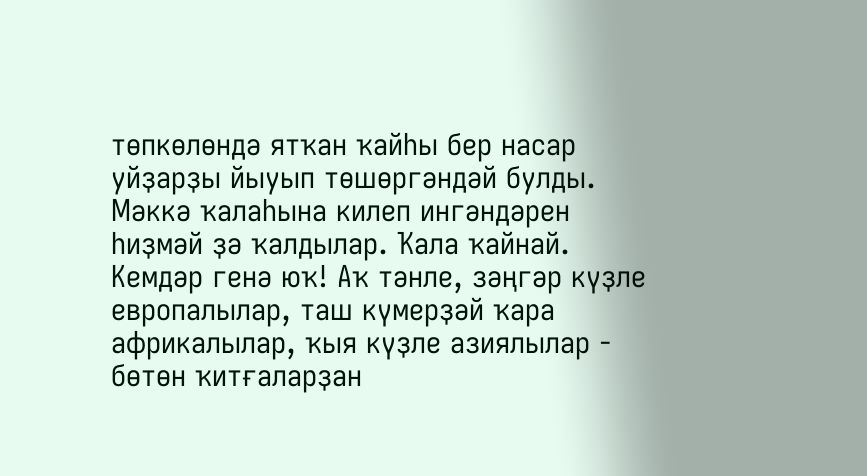төпкөлөндә ятҡан ҡайһы бер насар уйҙарҙы йыуып төшөргәндәй булды.
Мәккә ҡалаһына килеп ингәндәрен һиҙмәй ҙә ҡалдылар. Ҡала ҡайнай. Кемдәр генә юҡ! Аҡ тәнле, зәңгәр күҙле европалылар, таш күмерҙәй ҡара африкалылар, ҡыя күҙле азиялылар - бөтөн ҡитғаларҙан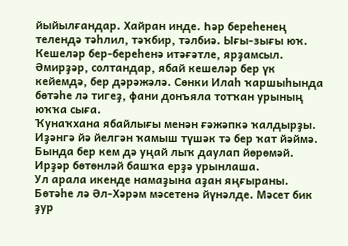йыйылғандар. Хайран инде. Һәр береһенең телендә тәһлил, тәҡбир, тәлбиә. Ығы-зығы юҡ. Кешеләр бер-береһенә итәғәтле, ярҙамсыл. Әмирҙәр, солтандар, ябай кешеләр бер үк кейемдә, бер дәрәжәлә. Сөнки Илаһ ҡаршыһында бөтәһе лә тигеҙ, фани донъяла тотҡан урының юҡҡа сыға.
Ҡунаҡхана ябайлығы менән ғәжәпкә ҡалдырҙы. Иҙәнгә йә йелгән ҡамыш түшәк тә бер ҡат йәймә. Бында бер кем дә уңай лыҡ даулап йөрөмәй. Ирҙәр бөтөнләй башҡа ерҙә урынлаша.
Ул арала икенде намаҙына аҙан яңғыраны. Бөтәһе лә Әл-Хәрәм мәсетенә йүнәлде. Мәсет бик ҙур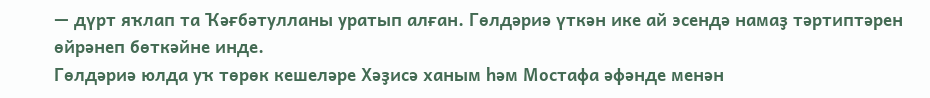— дүрт яҡлап та Ҡәғбәтулланы уратып алған. Гөлдәриә үткән ике ай эсендә намаҙ тәртиптәрен өйрәнеп бөткәйне инде.
Гөлдәриә юлда уҡ төрөк кешеләре Хәҙисә ханым һәм Мостафа әфәнде менән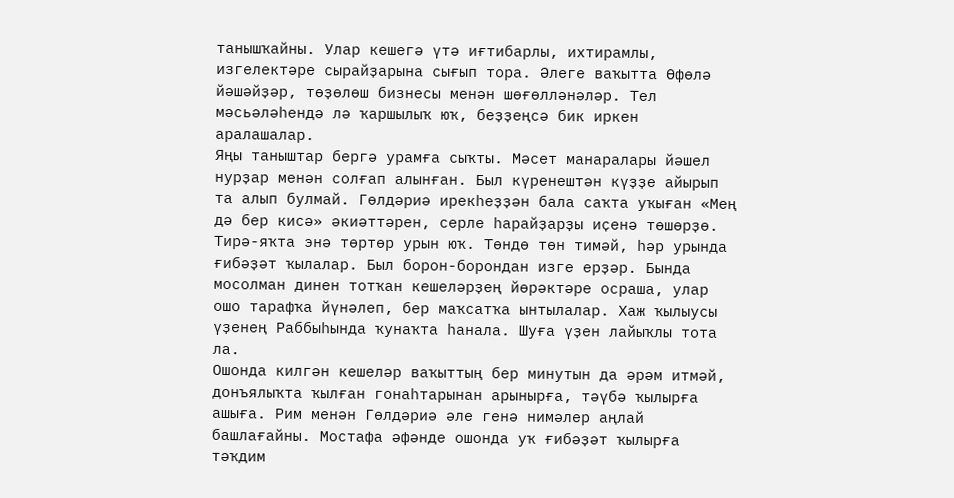танышҡайны. Улар кешегә үтә иғтибарлы, ихтирамлы, изгелектәре сырайҙарына сығып тора. Әлеге ваҡытта Өфөлә йәшәйҙәр, төҙөлөш бизнесы менән шөғөлләнәләр. Тел мәсьәләһендә лә ҡаршылыҡ юҡ, беҙҙеңсә бик иркен аралашалар.
Яңы таныштар бергә урамға сыҡты. Мәсет манаралары йәшел нурҙар менән солғап алынған. Был күренештән күҙҙе айырып та алып булмай. Гөлдәриә ирекһеҙҙән бала саҡта уҡыған «Мең дә бер кисә» әкиәттәрен, серле һарайҙарҙы иҫенә төшөрҙө. Тирә-яҡта энә төртөр урын юҡ. Төндө төн тимәй, һәр урында ғибәҙәт ҡылалар. Был борон-борондан изге ерҙәр. Бында мосолман динен тотҡан кешеләрҙең йөрәктәре осраша, улар ошо тарафҡа йүнәлеп, бер маҡсатҡа ынтылалар. Хаж ҡылыусы үҙенең Раббыһында ҡунаҡта һанала. Шуға үҙен лайыҡлы тота ла.
Ошонда килгән кешеләр ваҡыттың бер минутын да әрәм итмәй, донъялыҡта ҡылған гонаһтарынан арынырға, тәүбә ҡылырға ашыға. Рим менән Гөлдәриә әле генә нимәлер аңлай башлағайны. Мостафа әфәнде ошонда уҡ ғибәҙәт ҡылырға тәҡдим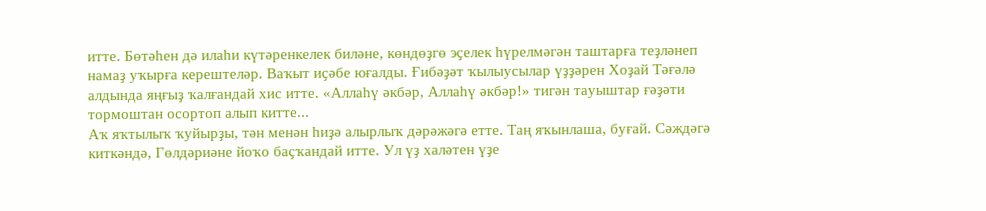итте. Бөтәһен дә илаһи күтәренкелек биләне, көндөҙгө эҫелек һүрелмәгән таштарға теҙләнеп намаҙ уҡырға керештеләр. Ваҡыт иҫәбе юғалды. Ғибәҙәт ҡылыусылар үҙҙәрен Хоҙай Тәғәлә алдында яңғыҙ ҡалғандай хис итте. «Аллаһү әкбәр, Аллаһү әкбәр!» тигән тауыштар ғәҙәти тормоштан осортоп алып китте...
Аҡ яҡтылыҡ ҡуйырҙы, тән менән һиҙә алырлыҡ дәрәжәгә етте. Таң яҡынлаша, буғай. Сәждәгә киткәндә, Гөлдәриәне йоҡо баҫҡандай итте. Ул үҙ халәтен үҙе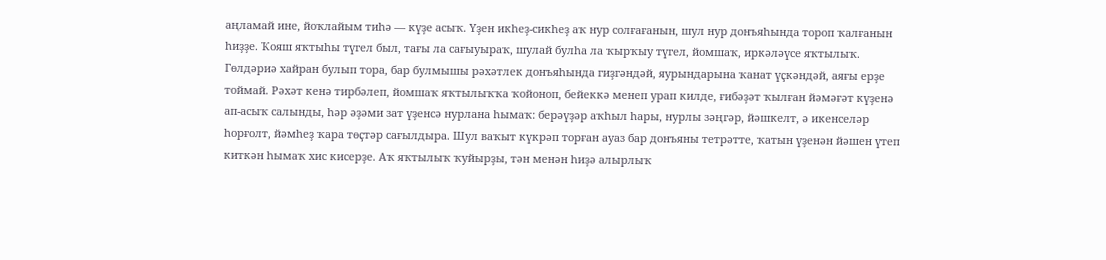аңламай ине, йоҡлайым тиһә — күҙе асыҡ. Үҙен икһеҙ-сикһеҙ аҡ нур солғағанын, шул нур донъяһында тороп ҡалғанын һиҙҙе. Ҡояш яҡтыһы түгел был, тағы ла сағыуыраҡ, шулай булһа ла ҡырҡыу түгел, йомшаҡ, иркәләүсе яҡтылыҡ. Гөлдәриә хайран булып тора, бар булмышы рәхәтлек донъяһында гиҙгәндәй, яурындарына ҡанат үҫкәндәй, аяғы ерҙе тоймай. Рәхәт кенә тирбәлеп, йомшаҡ яҡтылыҡҡа ҡойоноп, бейеккә менеп урап килде, ғибәҙәт ҡылған йәмәғәт күҙенә ап-асыҡ салынды, һәр әҙәми зат үҙенсә нурлана һымаҡ: берәүҙәр аҡһыл һары, нурлы зәңгәр, йәшкелт, ә икенселәр һорғолт, йәмһеҙ ҡара төҫтәр сағылдыра. Шул ваҡыт күкрәп торған ауаз бар донъяны тетрәтте, ҡатын үҙенән йәшен үтеп киткән һымаҡ хис кисерҙе. Аҡ яҡтылыҡ ҡуйырҙы, тән менән һиҙә алырлыҡ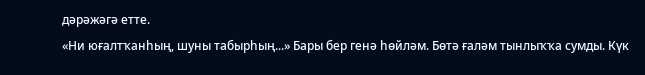дәрәжәгә етте.
«Ни юғалтҡанһың, шуны табырһың...» Бары бер генә һөйләм. Бөтә ғаләм тынлыҡҡа сумды. Күк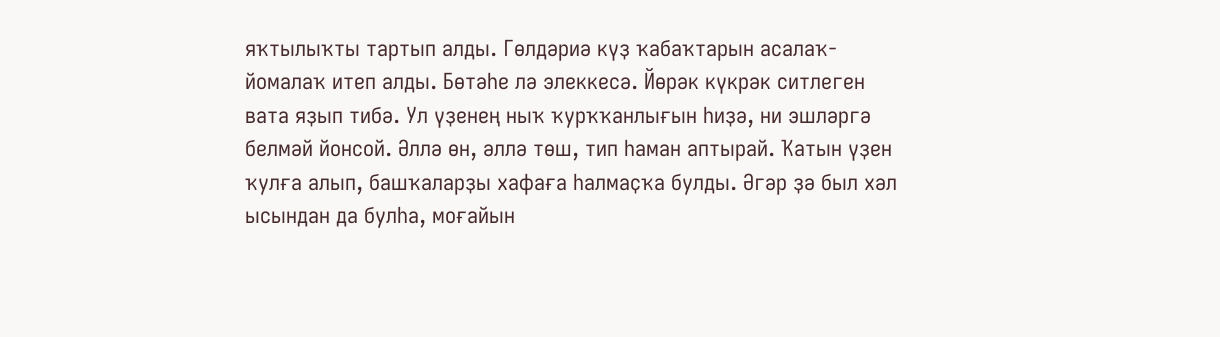яҡтылыҡты тартып алды. Гөлдәриә күҙ ҡабаҡтарын асалаҡ-йомалаҡ итеп алды. Бөтәһе лә элеккесә. Йөрәк күкрәк ситлеген вата яҙып тибә. Ул үҙенең ныҡ ҡурҡҡанлығын һиҙә, ни эшләргә белмәй йонсой. Әллә өн, әллә төш, тип һаман аптырай. Ҡатын үҙен ҡулға алып, башҡаларҙы хафаға һалмаҫҡа булды. Әгәр ҙә был хәл ысындан да булһа, моғайын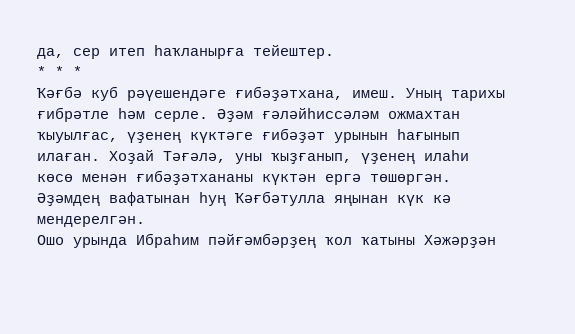да, сер итеп һаҡланырға тейештер.
* * *
Ҡәғбә куб рәүешендәге ғибәҙәтхана, имеш. Уның тарихы ғибрәтле һәм серле. Әҙәм ғәләйһиссәләм ожмахтан ҡыуылғас, үҙенең күктәге ғибәҙәт урынын һағынып илаған. Хоҙай Тәғәлә, уны ҡыҙғанып, үҙенең илаһи көсө менән ғибәҙәтхананы күктән ергә төшөргән. Әҙәмдең вафатынан һуң Ҡәғбәтулла яңынан күк кә мендерелгән.
Ошо урында Ибраһим пәйғәмбәрҙең ҡол ҡатыны Хәжәрҙән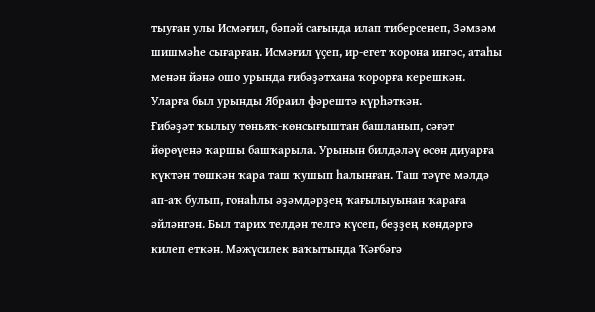тыуған улы Исмәғил, бәпәй сағында илап тиберсенеп, Зәмзәм шишмәһе сығарған. Исмәғил үҫеп, ир-егет ҡорона ингәс, атаһы менән йәнә ошо урында ғибәҙәтхана ҡорорға керешкән. Уларға был урынды Ябраил фәрештә күрһәткән.
Ғибәҙәт ҡылыу төньяҡ-көнсығыштан башланып, сәғәт йөрөүенә ҡаршы башҡарыла. Урынын билдәләү өсөн диуарға күктән төшкән ҡара таш ҡушып һалынған. Таш тәүге мәлдә ап-аҡ булып, гонаһлы әҙәмдәрҙең ҡағылыуынан ҡараға әйләнгән. Был тарих телдән телгә күсеп, беҙҙең көндәргә килеп еткән. Мәжүсилек ваҡытында Ҡәғбәгә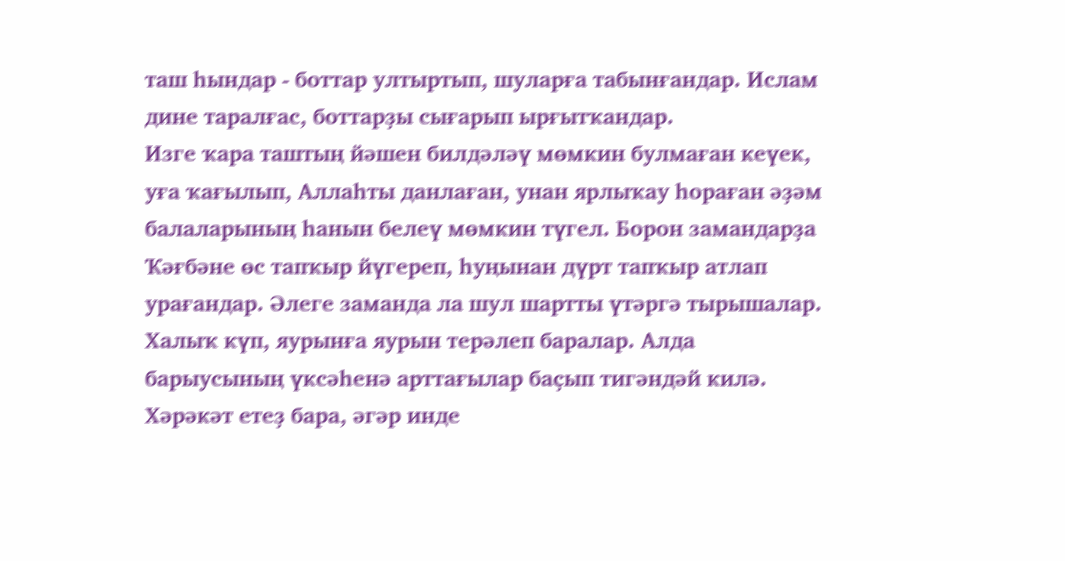таш һындар - боттар ултыртып, шуларға табынғандар. Ислам дине таралғас, боттарҙы сығарып ырғытҡандар.
Изге ҡара таштың йәшен билдәләү мөмкин булмаған кеүек, уға ҡағылып, Аллаһты данлаған, унан ярлыҡау һораған әҙәм балаларының һанын белеү мөмкин түгел. Борон замандарҙа Ҡәғбәне өс тапҡыр йүгереп, һуңынан дүрт тапҡыр атлап урағандар. Әлеге заманда ла шул шартты үтәргә тырышалар. Халыҡ күп, яурынға яурын терәлеп баралар. Алда барыусының үксәһенә арттағылар баҫып тигәндәй килә. Хәрәкәт етеҙ бара, әгәр инде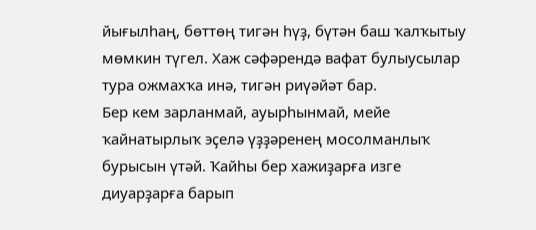йығылһаң, бөттөң тигән һүҙ, бүтән баш ҡалҡытыу мөмкин түгел. Хаж сәфәрендә вафат булыусылар тура ожмахҡа инә, тигән риүәйәт бар.
Бер кем зарланмай, ауырһынмай, мейе ҡайнатырлыҡ эҫелә үҙҙәренең мосолманлыҡ бурысын үтәй. Ҡайһы бер хажиҙарға изге диуарҙарға барып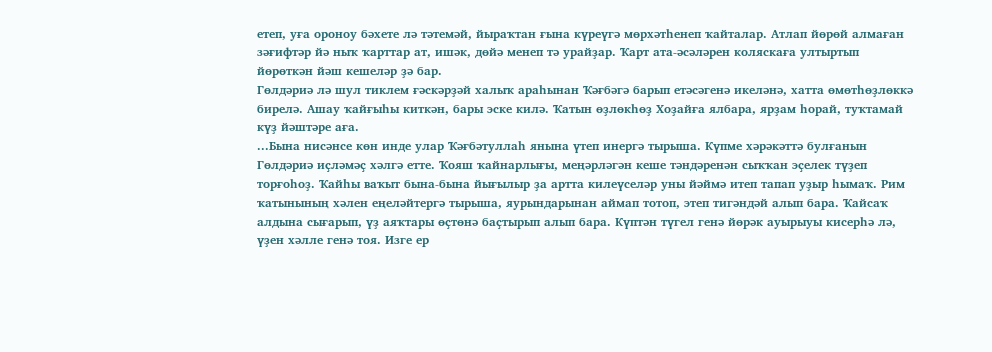етеп, уға ороноу бәхете лә тәтемәй, йыраҡтан ғына күреүгә мөрхәтһенеп ҡайталар. Атлап йөрөй алмаған зәғифтәр йә ныҡ ҡарттар ат, ишәк, дөйә менеп тә урайҙар. Ҡарт ата-әсәләрен коляскаға ултыртып йөрөткән йәш кешеләр ҙә бар.
Гөлдәриә лә шул тиклем ғәскәрҙәй халыҡ араһынан Ҡәғбәгә барып етәсәгенә икеләнә, хатта өмөтһөҙлөккә бирелә. Ашау ҡайғыһы киткән, бары эске килә. Ҡатын өҙлөкһөҙ Хоҙайға ялбара, ярҙам һорай, туҡтамай күҙ йәштәре аға.
...Бына нисәнсе көн инде улар Ҡәғбәтуллаһ янына үтеп инергә тырыша. Күпме хәрәкәттә булғанын Гөлдәриә иҫләмәҫ хәлгә етте. Ҡояш ҡайнарлығы, меңәрләгән кеше тәндәренән сыҡҡан эҫелек түҙеп торғоһоҙ. Ҡайһы ваҡыт бына-бына йығылыр ҙа артта килеүселәр уны йәймә итеп тапап уҙыр һымаҡ. Рим ҡатынының хәлен еңеләйтергә тырыша, яурындарынан аймап тотоп, этеп тигәндәй алып бара. Ҡайсаҡ алдына сығарып, үҙ аяҡтары өҫтөнә баҫтырып алып бара. Күптән түгел генә йөрәк ауырыуы кисерһә лә, үҙен хәлле генә тоя. Изге ер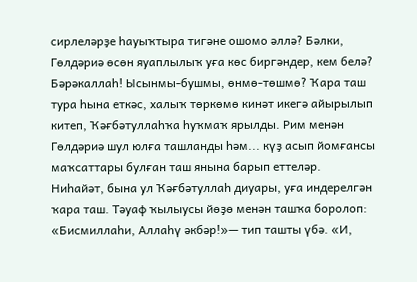сирлеләрҙе һауыҡтыра тигәне ошомо әллә? Бәлки, Гөлдәриә өсөн яуаплылыҡ уға көс биргәндер, кем белә?
Бәрәкаллаһ! Ысынмы-бушмы, өнмө-төшмө? Ҡара таш тура һына еткәс, халыҡ төркөмө кинәт икегә айырылып китеп, Ҡәғбәтуллаһҡа һуҡмаҡ ярылды. Рим менән Гөлдәриә шул юлға ташланды һәм... күҙ асып йомғансы маҡсаттары булған таш янына барып еттеләр. Ниһайәт, бына ул Ҡәғбәтуллаһ диуары, уға индерелгән ҡара таш. Тәуаф ҡылыусы йөҙө менән ташҡа боролоп: «Бисмиллаһи, Аллаһү әкбәр!»— тип ташты үбә. «И,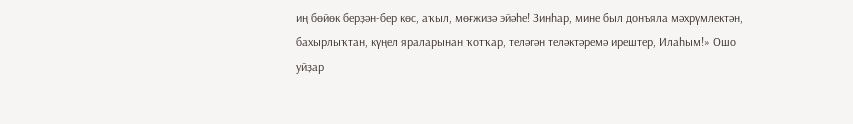иң бөйөк берҙән-бер көс, аҡыл, мөғжизә эйәһе! Зинһар, мине был донъяла мәхрүмлектән, бахырлыҡтан, күңел яраларынан ҡотҡар, теләгән теләктәремә ирештер, Илаһым!» Ошо уйҙар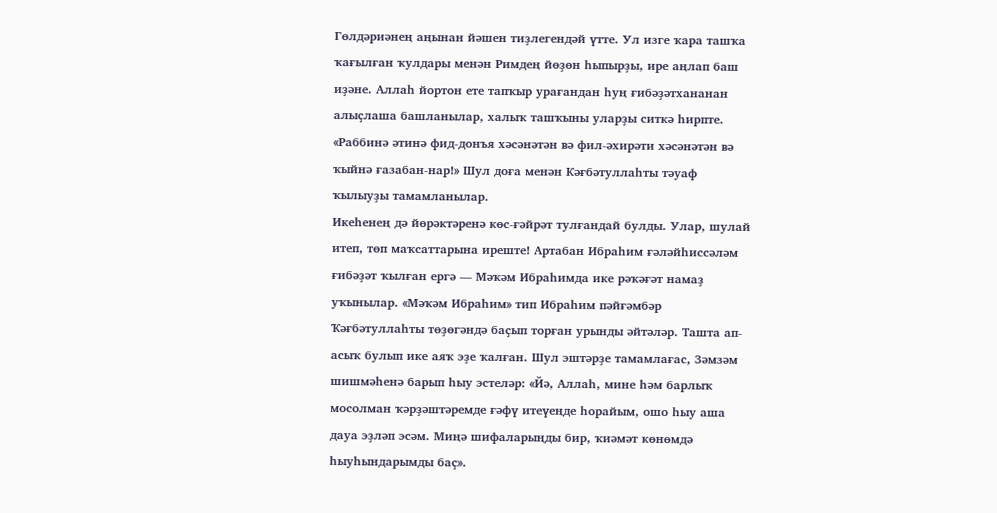Гөлдәриәнең аңынан йәшен тиҙлегендәй үтте. Ул изге ҡара ташҡа ҡағылған ҡулдары менән Римдең йөҙөн һыпырҙы, ире аңлап баш иҙәне. Аллаһ йортон ете тапҡыр урағандан һуң ғибәҙәтхананан алыҫлаша башланылар, халыҡ ташҡыны уларҙы ситкә һирпте. «Раббинә әтинә фид-донъя хәсәнәтән вә фил-әхирәти хәсәнәтән вә ҡыйнә ғазабан-нар!» Шул доға менән Кәғбәтуллаһты тәуаф ҡылыуҙы тамамланылар.
Икеһенең дә йөрәктәренә көс-ғәйрәт тулғандай булды. Улар, шулай итеп, төп маҡсаттарына иреште! Артабан Ибраһим ғәләйһиссәләм ғибәҙәт ҡылған ергә — Мәҡәм Ибраһимда ике рәҡәғәт намаҙ уҡынылар. «Мәҡәм Ибраһим» тип Ибраһим пәйғәмбәр Ҡәғбәтуллаһты төҙөгәндә баҫып торған урынды әйтәләр. Ташта ап-асыҡ булып ике аяҡ эҙе ҡалған. Шул эштәрҙе тамамлағас, Зәмзәм шишмәһенә барып һыу эстеләр: «Йә, Аллаһ, мине һәм барлыҡ мосолман ҡәрҙәштәремде ғәфү итеүеңде һорайым, ошо һыу аша дауа эҙләп эсәм. Миңә шифаларыңды бир, ҡиәмәт көнөмдә һыуһындарымды баҫ».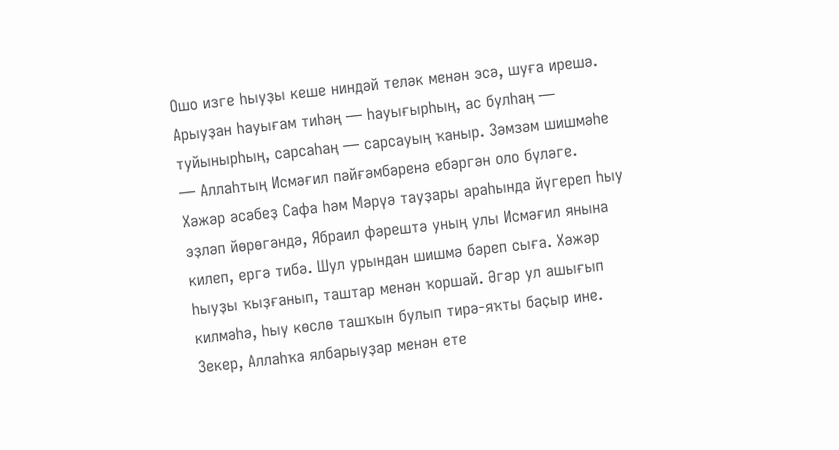Ошо изге һыуҙы кеше ниндәй теләк менән эсә, шуға ирешә. Арыуҙан һауығам тиһәң — һауығырһың, ас булһаң — туйынырһың, сарсаһаң — сарсауың ҡаныр. Зәмзәм шишмәһе — Аллаһтың Исмәғил пәйғәмбәренә ебәргән оло бүләге.
Хәжәр әсәбеҙ Сафа һәм Мәрүә тауҙары араһында йүгереп һыу эҙләп йөрөгәндә, Ябраил фәрештә уның улы Исмәғил янына килеп, ергә тибә. Шул урындан шишмә бәреп сыға. Хәжәр һыуҙы ҡыҙғанып, таштар менән ҡоршай. Әгәр ул ашығып килмәһә, һыу көслө ташҡын булып тирә-яҡты баҫыр ине.
Зекер, Аллаһҡа ялбарыуҙар менән ете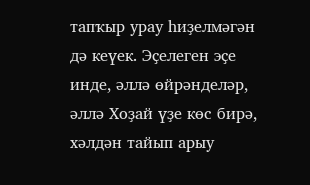тапҡыр урау һиҙелмәгән дә кеүек. Эҫелеген эҫе инде, әллә өйрәнделәр, әллә Хоҙай үҙе көс бирә, хәлдән тайып арыу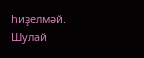һиҙелмәй.
Шулай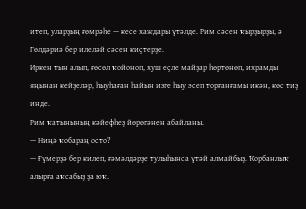итеп, уларҙың ғөмрәһе — кесе хаждары үтәлде. Рим сәсен ҡырҙырҙы, ә Гөлдәриә бер илеләй сәсен киҫтерҙе.
Иркен тын алып, ғөсөл ҡойоноп, хуш еҫле майҙар һөртөнөп, ихрамды яңынан кейҙеләр, һыуһаған һайын изге һыу эсеп торғанғамы икән, көс тиҙ инде.
Рим ҡатынының кәйефһеҙ йөрөгәнен абайланы.
— Ниңә ҡобараң осто?
— Ғүмерҙә бер килеп, ғәмәлдәрҙе тулыһынса үтәй алмайбыҙ. Ҡорбанлыҡ алырға аҡсабыҙ ҙа юҡ.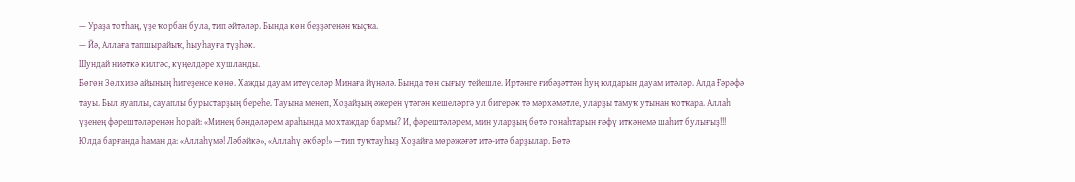— Ураҙа тотһаң, үҙе ҡорбан була, тип әйтәләр. Бында көн беҙҙәгенән ҡыҫҡа.
— Йә, Аллаға тапшырайыҡ, һыуһауға түҙһәк.
Шундай ниәткә килгәс, күңелдәре хушланды.
Бөгөн Зөлхизә айының һигеҙенсе көнө. Хажды дауам итеүселәр Минаға йүнәлә. Бында төн сығыу тейешле. Иртәнге ғибәҙәттән һуң юлдарын дауам итәләр. Алда Ғәрәфә тауы. Был яуаплы, сауаплы бурыстарҙың береһе. Тауына менеп, Хоҙайҙың әжерен үтәгән кешеләргә ул бигерәк тә мәрхәмәтле, уларҙы тамуҡ утынан ҡотҡара. Аллаһ үҙенең фәрештәләренән һорай: «Минең бәндәләрем араһында мохтаждар бармы? И, фәрештәләрем, мин уларҙың бөтә гонаһтарын ғәфү иткәнемә шаһит булығыҙ!!! Юлда барғанда һаман да: «Аллаһүмә! Ләбәйкә», «Аллаһү әкбәр!» —тип туҡтауһыҙ Хоҙайға мөрәжәғәт итә-итә барҙылар. Бөтә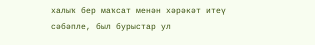халыҡ бер маҡсат менән хәрәкәт итеү сәбәпле, был бурыстар ул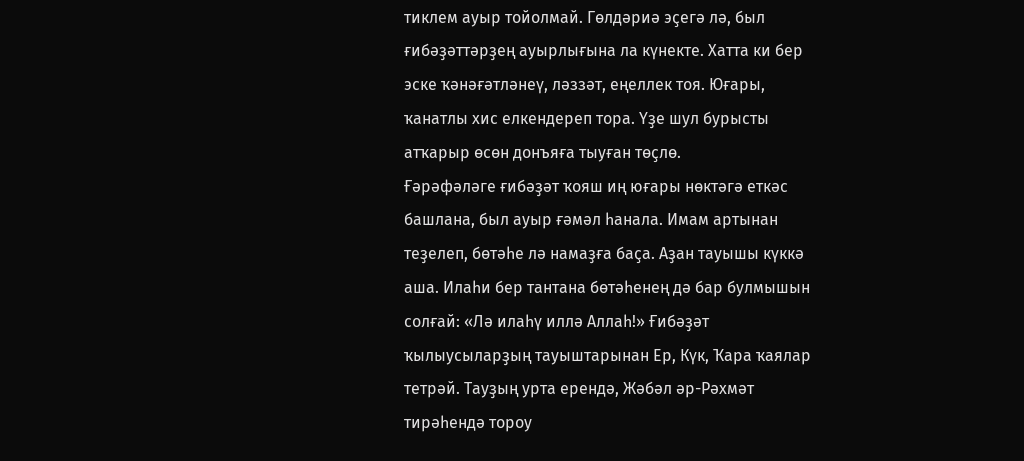тиклем ауыр тойолмай. Гөлдәриә эҫегә лә, был ғибәҙәттәрҙең ауырлығына ла күнекте. Хатта ки бер эске ҡәнәғәтләнеү, ләззәт, еңеллек тоя. Юғары, ҡанатлы хис елкендереп тора. Үҙе шул бурысты атҡарыр өсөн донъяға тыуған төҫлө.
Ғәрәфәләге ғибәҙәт ҡояш иң юғары нөктәгә еткәс башлана, был ауыр ғәмәл һанала. Имам артынан теҙелеп, бөтәһе лә намаҙға баҫа. Аҙан тауышы күккә аша. Илаһи бер тантана бөтәһенең дә бар булмышын солғай: «Лә илаһү иллә Аллаһ!» Ғибәҙәт ҡылыусыларҙың тауыштарынан Ер, Күк, Ҡара ҡаялар тетрәй. Тауҙың урта ерендә, Жәбәл әр-Рәхмәт тирәһендә тороу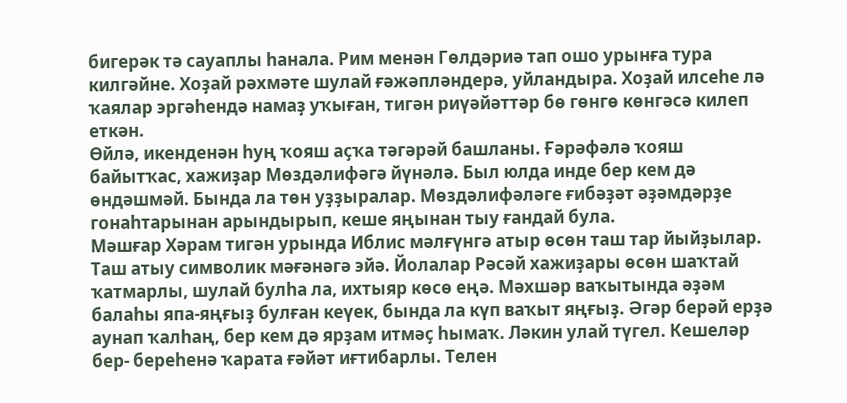бигерәк тә сауаплы һанала. Рим менән Гөлдәриә тап ошо урынға тура килгәйне. Хоҙай рәхмәте шулай ғәжәпләндерә, уйландыра. Хоҙай илсеһе лә ҡаялар эргәһендә намаҙ уҡыған, тигән риүәйәттәр бө гөнгө көнгәсә килеп еткән.
Өйлә, икенденән һуң ҡояш аҫҡа тәгәрәй башланы. Ғәрәфәлә ҡояш байытҡас, хажиҙар Мөздәлифәгә йүнәлә. Был юлда инде бер кем дә өндәшмәй. Бында ла төн уҙҙыралар. Мөздәлифәләге ғибәҙәт әҙәмдәрҙе гонаһтарынан арындырып, кеше яңынан тыу ғандай була.
Мәшғар Хәрам тигән урында Иблис мәлғүнгә атыр өсөн таш тар йыйҙылар. Таш атыу символик мәғәнәгә эйә. Йолалар Рәсәй хажиҙары өсөн шаҡтай ҡатмарлы, шулай булһа ла, ихтыяр көсө еңә. Мәхшәр ваҡытында әҙәм балаһы япа-яңғыҙ булған кеүек, бында ла күп ваҡыт яңғыҙ. Әгәр берәй ерҙә аунап ҡалһаң, бер кем дә ярҙам итмәҫ һымаҡ. Ләкин улай түгел. Кешеләр бер- береһенә ҡарата ғәйәт иғтибарлы. Телен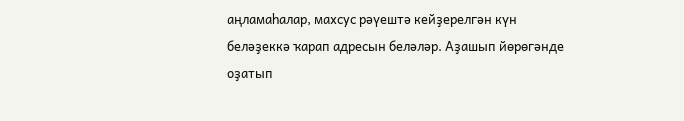аңламаһалар, махсус рәүештә кейҙерелгән күн беләҙеккә ҡарап адресын беләләр. Аҙашып йөрөгәнде оҙатып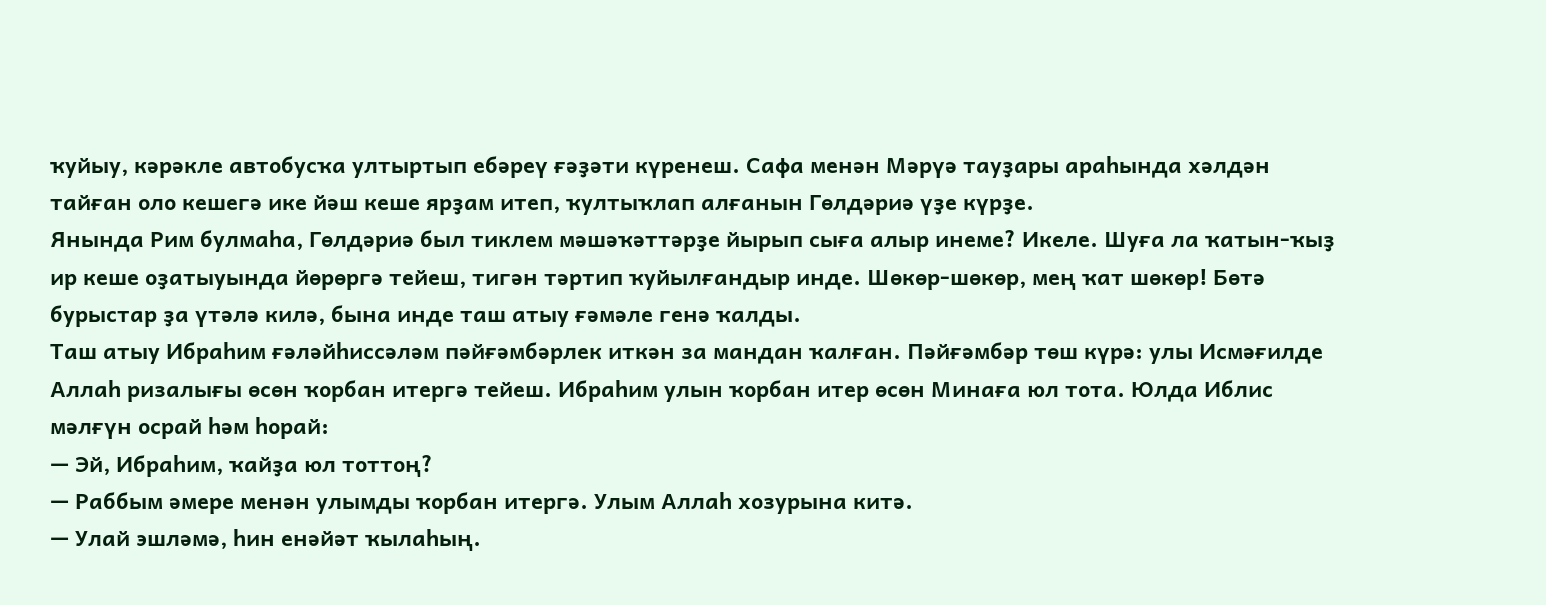ҡуйыу, кәрәкле автобусҡа ултыртып ебәреү ғәҙәти күренеш. Сафа менән Мәрүә тауҙары араһында хәлдән тайған оло кешегә ике йәш кеше ярҙам итеп, ҡултыҡлап алғанын Гөлдәриә үҙе күрҙе.
Янында Рим булмаһа, Гөлдәриә был тиклем мәшәҡәттәрҙе йырып сыға алыр инеме? Икеле. Шуға ла ҡатын-ҡыҙ ир кеше оҙатыуында йөрөргә тейеш, тигән тәртип ҡуйылғандыр инде. Шөкөр-шөкөр, мең ҡат шөкөр! Бөтә бурыстар ҙа үтәлә килә, бына инде таш атыу ғәмәле генә ҡалды.
Таш атыу Ибраһим ғәләйһиссәләм пәйғәмбәрлек иткән за мандан ҡалған. Пәйғәмбәр төш күрә: улы Исмәғилде Аллаһ ризалығы өсөн ҡорбан итергә тейеш. Ибраһим улын ҡорбан итер өсөн Минаға юл тота. Юлда Иблис мәлғүн осрай һәм һорай:
— Эй, Ибраһим, ҡайҙа юл тоттоң?
— Раббым әмере менән улымды ҡорбан итергә. Улым Аллаһ хозурына китә.
— Улай эшләмә, һин енәйәт ҡылаһың.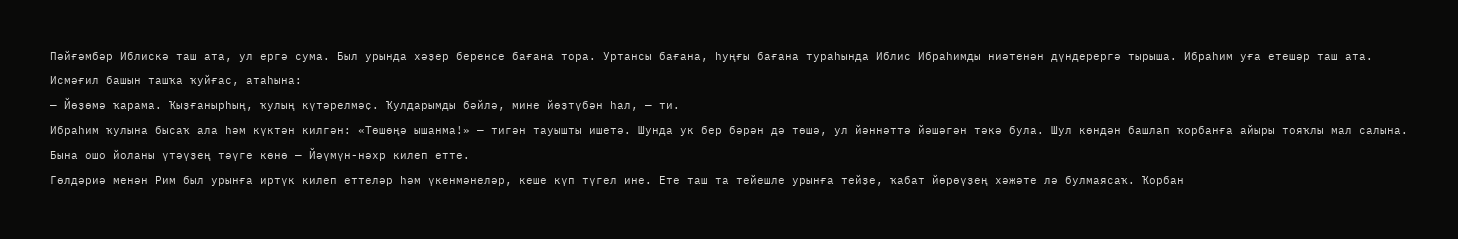Пәйғәмбәр Иблискә таш ата, ул ергә сума. Был урында хәҙер беренсе бағана тора. Уртансы бағана, һуңғы бағана тураһында Иблис Ибраһимды ниәтенән дүндерергә тырыша. Ибраһим уға етешәр таш ата.
Исмәғил башын ташҡа ҡуйғас, атаһына:
— Йөҙөмә ҡарама. Ҡыҙғанырһың, ҡулың күтәрелмәҫ. Ҡулдарымды бәйлә, мине йөҙтүбән һал, — ти.
Ибраһим ҡулына бысаҡ ала һәм күктән килгән: «Төшөңә ышанма!» — тигән тауышты ишетә. Шунда ук бер бәрән дә төшә, ул йәннәттә йәшәгән тәкә була. Шул көндән башлап ҡорбанға айыры тояҡлы мал салына.
Бына ошо йоланы үтәүҙең тәүге көнө — Йәүмүн-нәхр килеп етте.
Гөлдәриә менән Рим был урынға иртүк килеп еттеләр һәм үкенмәнеләр, кеше күп түгел ине. Ете таш та тейешле урынға тейҙе, ҡабат йөрөүҙең хәжәте лә булмаясаҡ. Ҡорбан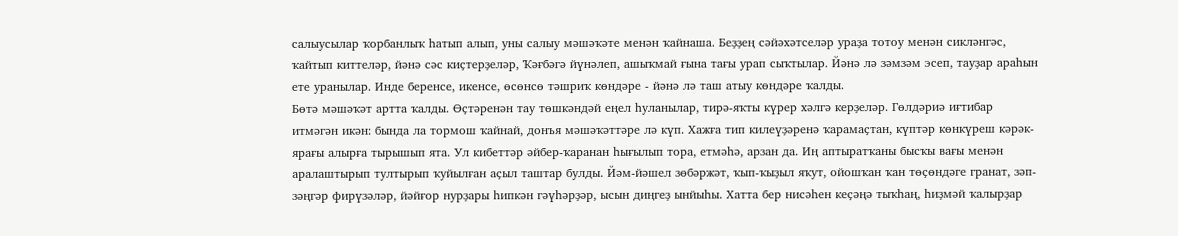салыусылар ҡорбанлыҡ һатып алып, уны салыу мәшәҡәте менән ҡайнаша. Беҙҙең сәйәхәтселәр ураҙа тотоу менән сикләнгәс, ҡайтып киттеләр, йәнә сәс киҫтерҙеләр, Ҡәғбәгә йүнәлеп, ашыҡмай ғына тағы урап сыҡтылар. Йәнә лә зәмзәм эсеп, тауҙар араһын ете уранылар. Инде беренсе, икенсе, өсөнсө тәшриҡ көндәре - йәнә лә таш атыу көндәре ҡалды.
Бөтә мәшәҡәт артта ҡалды. Өҫтәренән тау төшкәндәй еңел һуланылар, тирә-яҡты күрер хәлгә керҙеләр. Гөлдәриә иғтибар итмәгән икән: бында ла тормош ҡайнай, донъя мәшәҡәттәре лә күп. Хажға тип килеүҙәренә ҡарамаҫтан, күптәр көнкүреш кәрәк-ярағы алырға тырышып ята. Ул кибеттәр әйбер-ҡаранан һығылып тора, етмәһә, арзан да. Иң аптыратҡаны бысҡы вағы менән аралаштырып тултырып ҡуйылған аҫыл таштар булды. Йәм-йәшел зөбәржәт, ҡып-ҡыҙыл яҡут, ойошҡан ҡан төҫөндәге гранат, зәп-зәңгәр фирүзәләр, йәйғор нурҙары һипкән гәүһәрҙәр, ысын диңгеҙ ынйыһы. Хатта бер нисәһен кеҫәңә тыҡһаң, һиҙмәй ҡалырҙар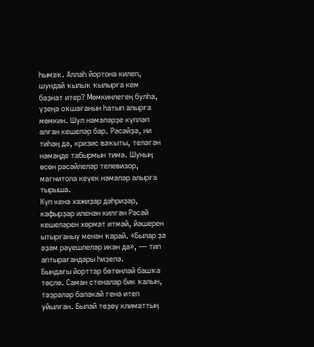һымаҡ. Аллаһ йортона килеп, шундай ҡылыҡ ҡылырға кем баҙнат итер? Мөмкинлегең булһа, үҙеңә оҡшағанын һатып алырға мөмкин. Шул нәмәләрҙе күпләп алған кешеләр бар. Рәсәйҙә, ни тиһәң дә, кризис ваҡыты, теләгән нәмәңде табырмын тимә. Шуның өсөн рәсәйлеләр телевизор, магнитола кеүек нәмәләр алырға тырыша.
Күп кенә хажиҙар дәһриҙәр, кафырҙар иленән килгән Рәсәй кешеләрен хөрмәт итмәй, йәшерен ытырғаныу менән ҡарай. «Былар ҙа әҙәм рәүешлеләр икән дә», — тип аптырағандары һиҙелә.
Бындағы йорттар бөтөнләй башҡа төҫлө. Саман стеналар бик ҡалын, тәҙрәләр бәләкәй генә итеп уйылған. Былай төҙөү климаттың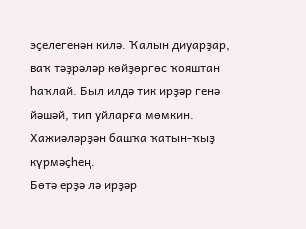эҫелегенән килә. Ҡалын диуарҙар, ваҡ тәҙрәләр көйҙөргөс ҡояштан һаҡлай. Был илдә тик ирҙәр генә йәшәй, тип уйларға мөмкин. Хажиәләрҙән башҡа ҡатын-ҡыҙ күрмәҫһең.
Бөтә ерҙә лә ирҙәр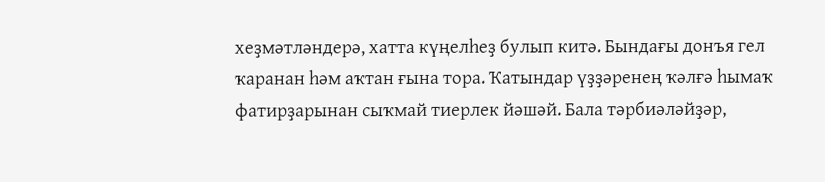хеҙмәтләндерә, хатта күңелһеҙ булып китә. Бындағы донъя гел ҡаранан һәм аҡтан ғына тора. Ҡатындар үҙҙәренең ҡәлғә һымаҡ фатирҙарынан сыҡмай тиерлек йәшәй. Бала тәрбиәләйҙәр,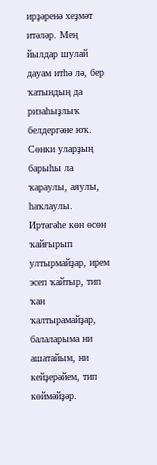ирҙәренә хеҙмәт итәләр. Мең йылдар шулай дауам итһә лә, бер ҡатындың да ризаһыҙлыҡ белдергәне юҡ. Сөнки уларҙың барыһы ла ҡараулы, аяулы, һаҡлаулы. Иртәгәһе көн өсөн ҡайғырып ултырмайҙар, ирем эсеп ҡайтыр, тип ҡан ҡалтырамайҙар, балаларыма ни ашатайым, ни кейҙерәйем, тип көймәйҙәр.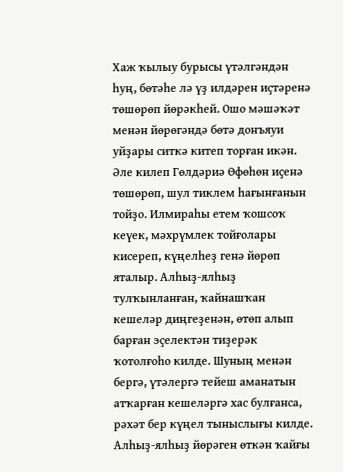Хаж ҡылыу бурысы үтәлгәндән һуң, бөтәһе лә үҙ илдәрен иҫтәренә төшөрөп йөрәкһей. Ошо мәшәҡәт менән йөрөгәндә бөтә донъяуи уйҙары ситкә китеп торған икән. Әле килеп Гөлдәриә Өфөһөн иҫенә төшөрөп, шул тиклем һағынғанын тойҙо. Илмираһы етем ҡошсоҡ кеүек, мәхрүмлек тойғолары кисереп, күңелһеҙ генә йөрөп яталыр. Алһыҙ-ялһыҙ тулҡынланған, ҡайнашҡан кешеләр диңгеҙенән, өтөп алып барған эҫелектән тиҙерәк ҡотолғоһо килде. Шуның менән бергә, үтәлергә тейеш аманатын атҡарған кешеләргә хас булғанса, рәхәт бер күңел тыныслығы килде. Алһыҙ-ялһыҙ йөрәген өткән ҡайғы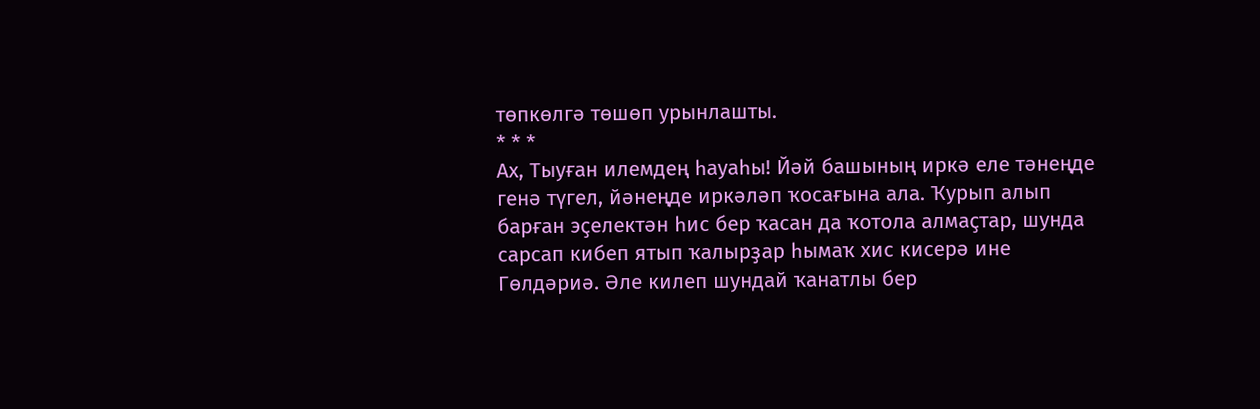төпкөлгә төшөп урынлашты.
* * *
Ах, Тыуған илемдең һауаһы! Йәй башының иркә еле тәнеңде генә түгел, йәнеңде иркәләп ҡосағына ала. Ҡурып алып барған эҫелектән һис бер ҡасан да ҡотола алмаҫтар, шунда сарсап кибеп ятып ҡалырҙар һымаҡ хис кисерә ине Гөлдәриә. Әле килеп шундай ҡанатлы бер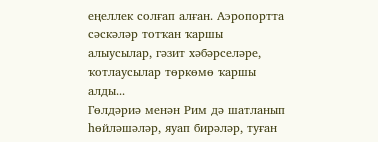еңеллек солғап алған. Аэропортта сәскәләр тотҡан ҡаршы алыусылар, гәзит хәбәрселәре, ҡотлаусылар төркөмө ҡаршы алды...
Гөлдәриә менән Рим дә шатланып һөйләшәләр, яуап бирәләр, туған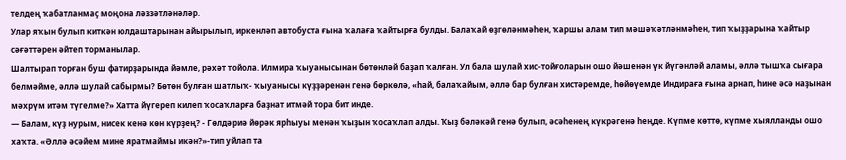телдең ҡабатланмаҫ моңона ләззәтләнәләр.
Улар яҡын булып киткән юлдаштарынан айырылып, иркенләп автобуста ғына ҡалаға ҡайтырға булды. Балаҡай өҙгөләнмәһен, ҡаршы алам тип мәшәҡәтләнмәһен, тип ҡыҙҙарына ҡайтыр сәғәттәрен әйтеп торманылар.
Шалтырап торған буш фатирҙарында йәмле, рәхәт тойола. Илмира ҡыуанысынан бөтөнләй баҙап ҡалған. Ул бала шулай хис-тойғоларын ошо йәшенән үк йүгәнләй аламы, әллә тышҡа сығара белмәйме, әллә шулай сабырмы? Бөтөн булған шатлыҡ- ҡыуанысы күҙҙәренән генә бөркөлә, «һай, балаҡайым, әллә бар булған хистәремде, һөйөүемде Индираға ғына арнап, һине әсә наҙынан мәхрүм итәм түгелме?» Хатта йүгереп килеп ҡосаҡларға баҙнат итмәй тора бит инде.
— Балам, күҙ нурым, нисек кенә көн күрҙең? - Гөлдәриә йөрәк ярһыуы менән ҡыҙын ҡосаҡлап алды. Ҡыҙ бәләкәй генә булып, әсәһенең күкрәгенә һеңде. Күпме көттө, күпме хыялланды ошо хаҡта. «Әллә әсәйем мине яратмаймы икән?»-тип уйлап та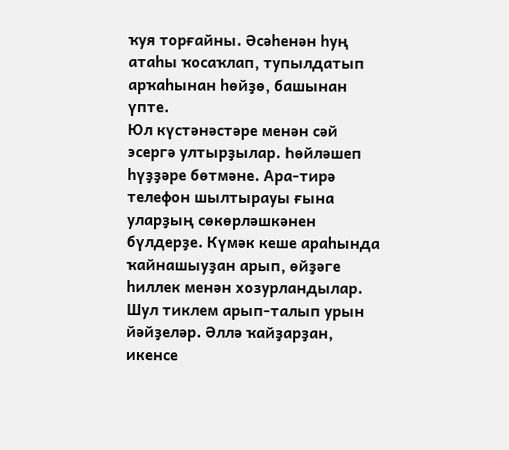ҡуя торғайны. Әсәһенән һуң атаһы ҡосаҡлап, тупылдатып арҡаһынан һөйҙө, башынан үпте.
Юл күстәнәстәре менән сәй эсергә ултырҙылар. Һөйләшеп һүҙҙәре бөтмәне. Ара-тирә телефон шылтырауы ғына уларҙың сөкөрләшкәнен бүлдерҙе. Күмәк кеше араһында ҡайнашыуҙан арып, өйҙәге һиллек менән хозурландылар.
Шул тиклем арып-талып урын йәйҙеләр. Әллә ҡайҙарҙан, икенсе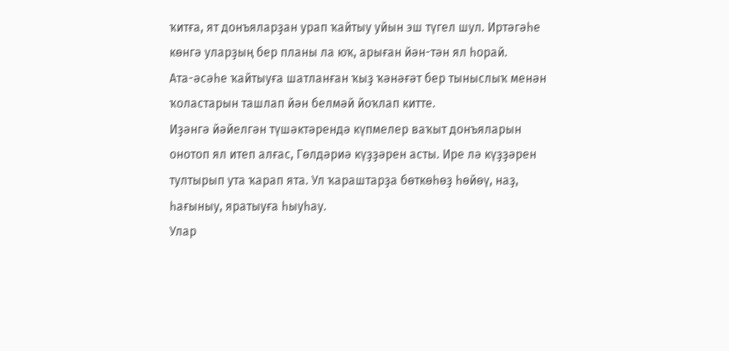ҡитға, ят донъяларҙан урап ҡайтыу уйын эш түгел шул. Иртәгәһе көнгә уларҙың бер планы ла юҡ, арыған йән-тән ял һорай.
Ата-әсәһе ҡайтыуға шатланған ҡыҙ ҡәнәғәт бер тыныслыҡ менән ҡоластарын ташлап йән белмәй йоҡлап китте.
Иҙәнгә йәйелгән түшәктәрендә күпмелер ваҡыт донъяларын онотоп ял итеп алғас, Гөлдәриә күҙҙәрен асты. Ире лә күҙҙәрен тултырып ута ҡарап ята. Ул ҡараштарҙа бөткөһөҙ һөйөү, наҙ, һағыныу, яратыуға һыуһау.
Улар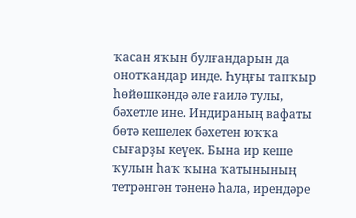ҡасан яҡын булғандарын да онотҡандар инде. Һуңғы тапҡыр һөйөшкәндә әле ғаилә тулы, бәхетле ине. Индираның вафаты бөтә кешелек бәхетен юҡҡа сығарҙы кеүек. Бына ир кеше ҡулын һаҡ ҡына ҡатынының тетрәнгән тәненә һала, ирендәре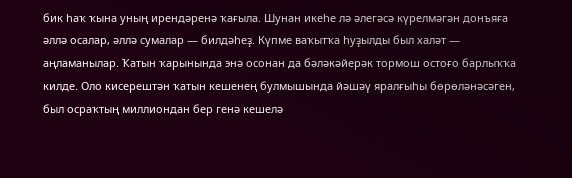бик һаҡ ҡына уның ирендәренә ҡағыла. Шунан икеһе лә әлегәсә күрелмәгән донъяға әллә осалар, әллә сумалар — билдәһеҙ. Күпме ваҡытҡа һуҙылды был халәт — аңламанылар. Ҡатын ҡарынында энә осонан да бәләкәйерәк тормош остоғо барлыҡҡа килде. Оло кисерештән ҡатын кешенең булмышында йәшәү яралғыһы бөрөләнәсәген, был осраҡтың миллиондан бер генә кешелә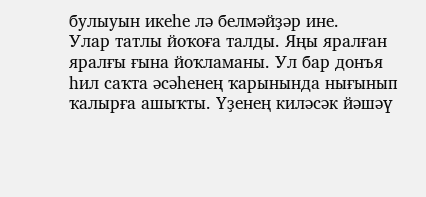булыуын икеһе лә белмәйҙәр ине.
Улар татлы йоҡоға талды. Яңы яралған яралғы ғына йоҡламаны. Ул бар донъя һил саҡта әсәһенең ҡарынында нығынып ҡалырға ашыҡты. Үҙенең киләсәк йәшәү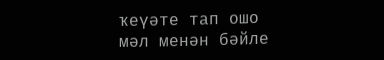ҡеүәте тап ошо мәл менән бәйле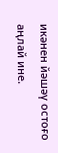икәнен йәшәү остоғо аңлай ине.